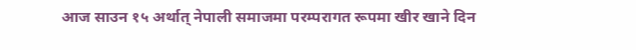आज साउन १५ अर्थात् नेपाली समाजमा परम्परागत रूपमा खीर खाने दिन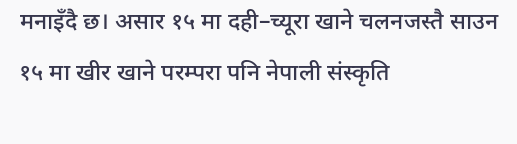मनाइँदै छ। असार १५ मा दही–च्यूरा खाने चलनजस्तै साउन १५ मा खीर खाने परम्परा पनि नेपाली संस्कृति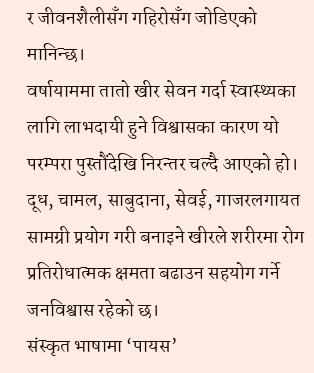र जीवनशैलीसँग गहिरोसँग जोडिएको मानिन्छ।
वर्षायाममा तातो खीर सेवन गर्दा स्वास्थ्यका लागि लाभदायी हुने विश्वासका कारण यो परम्परा पुस्तौंदेखि निरन्तर चल्दै आएको हो। दूध, चामल, साबुदाना, सेवई, गाजरलगायत सामग्री प्रयोग गरी बनाइने खीरले शरीरमा रोग प्रतिरोधात्मक क्षमता बढाउन सहयोग गर्ने जनविश्वास रहेको छ।
संस्कृत भाषामा ‘पायस’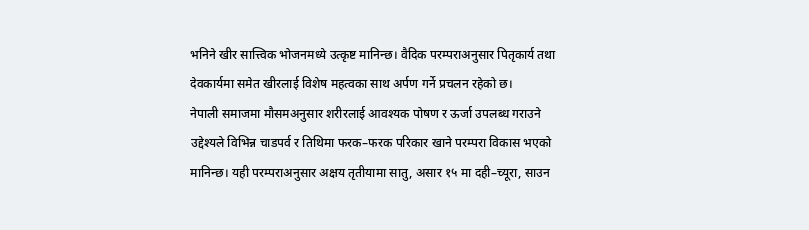भनिने खीर सात्त्विक भोजनमध्ये उत्कृष्ट मानिन्छ। वैदिक परम्पराअनुसार पितृकार्य तथा देवकार्यमा समेत खीरलाई विशेष महत्वका साथ अर्पण गर्ने प्रचलन रहेको छ।
नेपाली समाजमा मौसमअनुसार शरीरलाई आवश्यक पोषण र ऊर्जा उपलब्ध गराउने उद्देश्यले विभिन्न चाडपर्व र तिथिमा फरक–फरक परिकार खाने परम्परा विकास भएको मानिन्छ। यही परम्पराअनुसार अक्षय तृतीयामा सातु, असार १५ मा दही–च्यूरा, साउन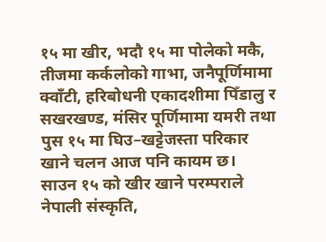१५ मा खीर, भदौ १५ मा पोलेको मकै, तीजमा कर्कलोको गाभा, जनैपूर्णिमामा क्वाँटी, हरिबोधनी एकादशीमा पिँडालु र सखरखण्ड, मंसिर पूर्णिमामा यमरी तथा पुस १५ मा घिउ–खट्टेजस्ता परिकार खाने चलन आज पनि कायम छ।
साउन १५ को खीर खाने परम्पराले नेपाली संस्कृति,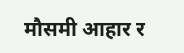मौसमी आहार र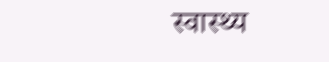स्वास्थ्य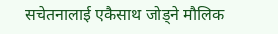सचेतनालाई एकैसाथ जोड्ने मौलिक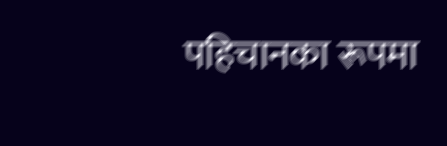पहिचानका रूपमा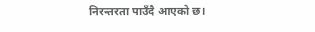निरन्तरता पाउँदै आएको छ।